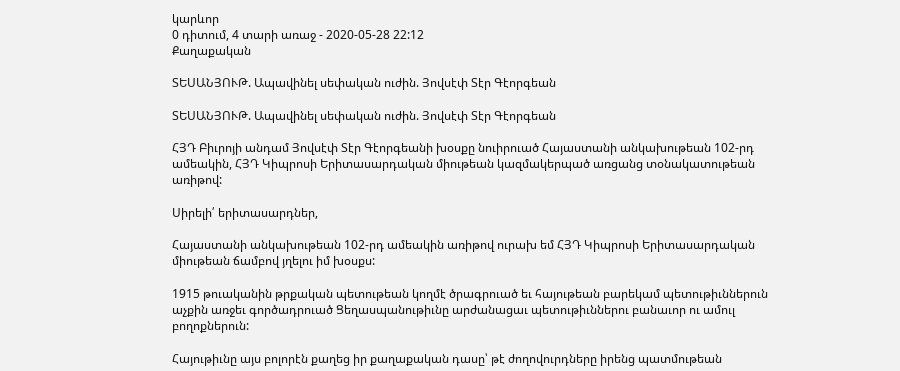կարևոր
0 դիտում, 4 տարի առաջ - 2020-05-28 22:12
Քաղաքական

ՏԵՍԱՆՅՈՒԹ. Ապավինել սեփական ուժին. Յովսէփ Տէր Գէորգեան

ՏԵՍԱՆՅՈՒԹ. Ապավինել սեփական ուժին. Յովսէփ Տէր Գէորգեան

ՀՅԴ Բիւրոյի անդամ Յովսէփ Տէր Գէորգեանի խօսքը նուիրուած Հայաստանի անկախութեան 102-րդ ամեակին, ՀՅԴ Կիպրոսի Երիտասարդական միութեան կազմակերպած առցանց տօնակատութեան առիթով:

Սիրելի՛ երիտասարդներ,

Հայաստանի անկախութեան 102-րդ ամեակին առիթով ուրախ եմ ՀՅԴ Կիպրոսի Երիտասարդական միութեան ճամբով յղելու իմ խօսքս:

1915 թուականին թրքական պետութեան կողմէ ծրագրուած եւ հայութեան բարեկամ պետութիւններուն աչքին առջեւ գործադրուած Ցեղասպանութիւնը արժանացաւ պետութիւններու բանաւոր ու ամուլ բողոքներուն:

Հայութիւնը այս բոլորէն քաղեց իր քաղաքական դասը՝ թէ ժողովուրդները իրենց պատմութեան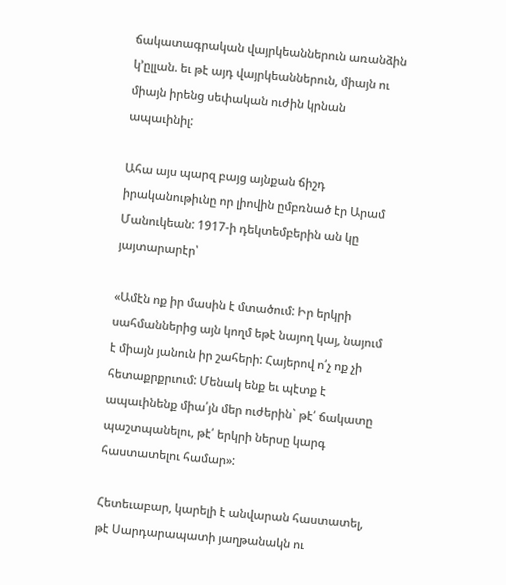ճակատագրական վայրկեաններուն առանձին կ՚ըլլան. եւ թէ այդ վայրկեաններուն, միայն ու միայն իրենց սեփական ուժին կրնան ապաւինիլ:

Ահա այս պարզ բայց այնքան ճիշդ իրականութիւնը որ լիովին ըմբռնած էր Արամ Մանուկեան: 1917-ի դեկտեմբերին ան կը յայտարարէր՝

«Ամէն ոք իր մասին է մտածում: Իր երկրի սահմաններից այն կողմ եթէ նայող կայ, նայում է միայն յանուն իր շահերի: Հայերով ո՛չ ոք չի հետաքրքրւում: Մենակ ենք եւ պէտք է ապաւինենք միա՛յն մեր ուժերին` թէ՛ ճակատը պաշտպանելու, թէ՛ երկրի ներսը կարգ հաստատելու համար»:

Հետեւաբար, կարելի է անվարան հաստատել, թէ Սարդարապատի յաղթանակն ու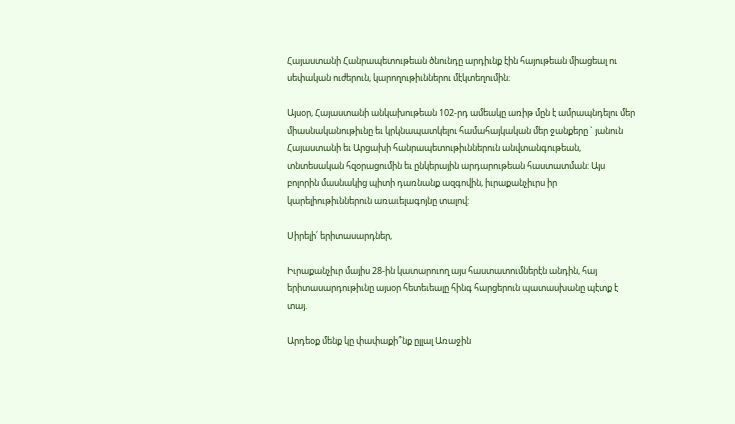Հայաստանի Հանրապետութեան ծնունդը արդիւնք էին հայութեան միացեալ ու սեփական ուժերուն, կարողութիւններու մէկտեղումին։

Այսօր, Հայաստանի անկախութեան 102-րդ ամեակը առիթ մըն է ամրապնդելու մեր միասնականութիւնը եւ կրկնապատկելու համահայկական մեր ջանքերը ` յանուն Հայաստանի եւ Արցախի հանրապետութիւններուն անվտանգութեան, տնտեսական հզօրացումին եւ ընկերային արդարութեան հաստատման: Այս բոլորին մասնակից պիտի դառնանք ազգովին, իւրաքանչիւրս իր կարելիութիւններուն առաւելագոյնը տալով:

Սիրելի՛ երիտասարդներ,

Իւրաքանչիւր մայիս 28-ին կատարուող այս հաստատումներէն անդին, հայ երիտասարդութիւնը այսօր հետեւեալը հինգ հարցերուն պատասխանը պէտք է տայ.

Արդեօք մենք կը փափաքի՞նք ըլլալ Առաջին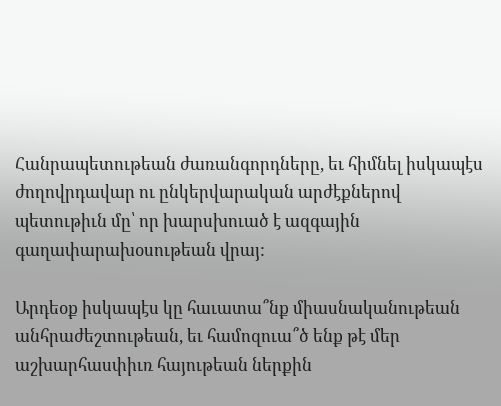Հանրապետութեան ժառանգորդները, եւ հիմնել իսկապէս ժողովրդավար ու ընկերվարական արժէքներով պետութիւն մը՝ որ խարսխուած է ազգային գաղափարախօսութեան վրայ:

Արդեօք իսկապէս կը հաւատա՞նք միասնականութեան անհրաժեշտութեան, եւ համոզուա՞ծ ենք թէ մեր աշխարհասփիւռ հայութեան ներքին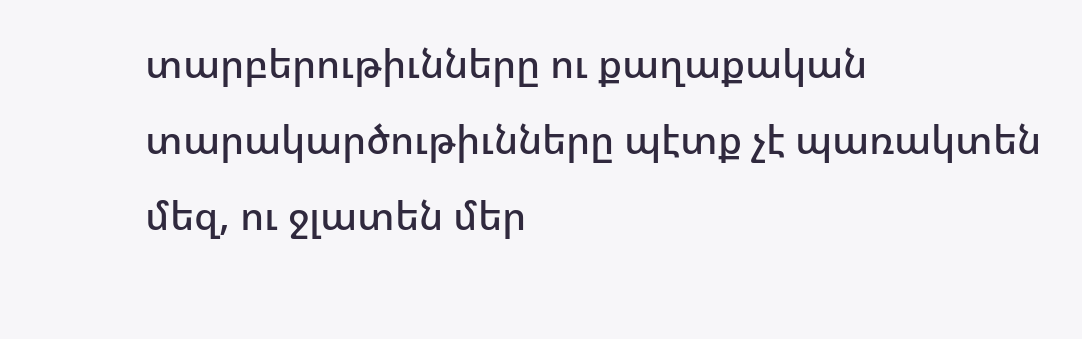տարբերութիւնները ու քաղաքական տարակարծութիւնները պէտք չէ պառակտեն մեզ, ու ջլատեն մեր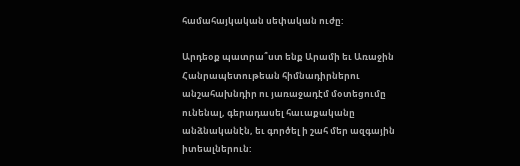համահայկական սեփական ուժը:

Արդեօք պատրա՞ստ ենք Արամի եւ Առաջին Հանրապետութեան հիմնադիրներու անշահախնդիր ու յառաջադէմ մօտեցումը ունենալ, գերադասել հաւաքականը անձնականէն, եւ գործել ի շահ մեր ազգային իտեալներուն: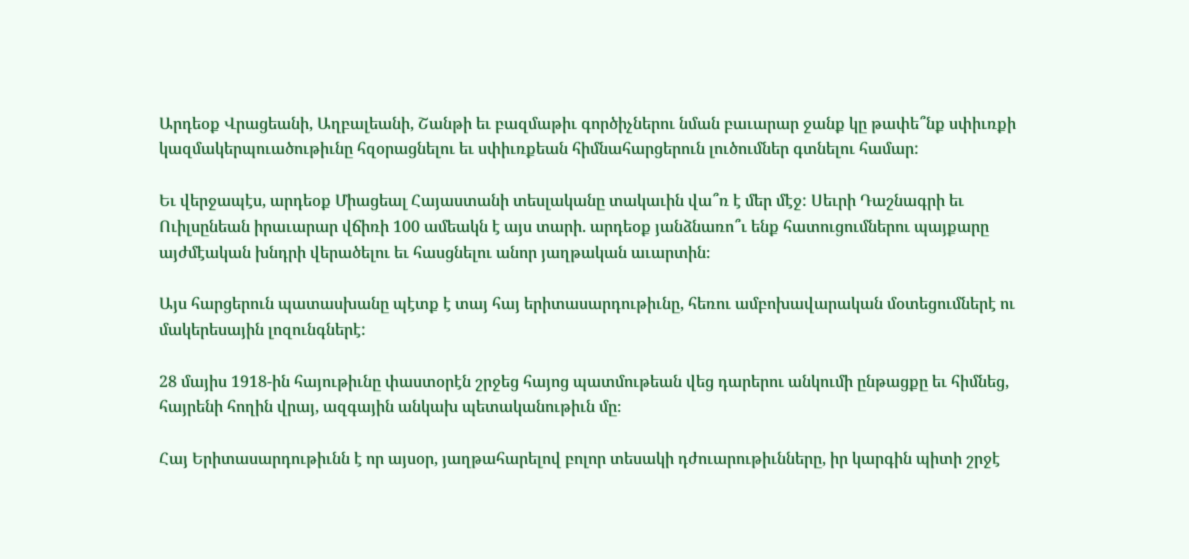Արդեօք Վրացեանի, Աղբալեանի, Շանթի եւ բազմաթիւ գործիչներու նման բաւարար ջանք կը թափե՞նք սփիւռքի կազմակերպուածութիւնը հզօրացնելու եւ սփիւռքեան հիմնահարցերուն լուծումներ գտնելու համար:

Եւ վերջապէս, արդեօք Միացեալ Հայաստանի տեսլականը տակաւին վա՞ռ է մեր մէջ: Սեւրի Դաշնագրի եւ Ուիլսընեան իրաւարար վճիռի 100 ամեակն է այս տարի. արդեօք յանձնառո՞ւ ենք հատուցումներու պայքարը այժմէական խնդրի վերածելու եւ հասցնելու անոր յաղթական աւարտին։

Այս հարցերուն պատասխանը պէտք է տայ հայ երիտասարդութիւնը, հեռու ամբոխավարական մօտեցումներէ ու մակերեսային լոզունգներէ:

28 մայիս 1918-ին հայութիւնը փաստօրէն շրջեց հայոց պատմութեան վեց դարերու անկումի ընթացքը եւ հիմնեց, հայրենի հողին վրայ, ազգային անկախ պետականութիւն մը։

Հայ Երիտասարդութիւնն է որ այսօր, յաղթահարելով բոլոր տեսակի դժուարութիւնները, իր կարգին պիտի շրջէ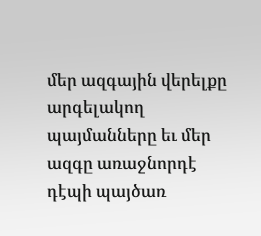մեր ազգային վերելքը արգելակող պայմանները եւ մեր ազգը առաջնորդէ դէպի պայծառ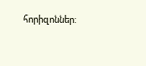հորիզոններ: